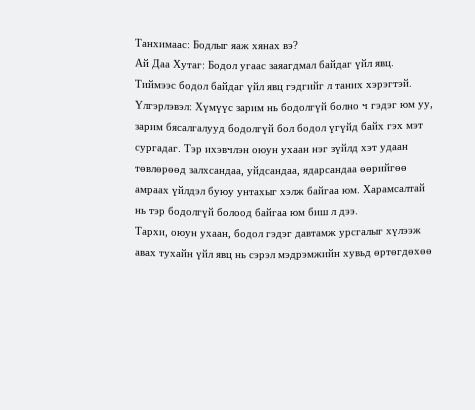Танхимаас: Бодлыг яаж хянах вэ?
Ай Даа Хутаг: Бодол угаас заяагдмал байдаг үйл явц. Тиймээс бодол байдаг үйл явц гэдгийг л таних хэрэгтэй. Үлгэрлэвэл: Хүмүүс зарим нь бодолгүй болно ч гэдэг юм уу, зарим бясалгалууд бодолгүй бол бодол үгүйд байх гэх мэт сургадаг. Тэр ихэвчлэн оюун ухаан нэг зүйлд хэт удаан төвлөрөөд залхсандаа, уйдсандаа, ядарсандаа өөрийгөө амраах үйлдэл буюу унтахыг хэлж байгаа юм. Харамсалтай нь тэр бодолгүй болоод байгаа юм биш л дээ.
Тархи, оюун ухаан, бодол гэдэг давтамж урсгалыг хүлээж авах тухайн үйл явц нь сэрэл мэдрэмжийн хувьд өртөгдөхөө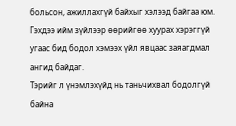больсон, ажиллахгүй байхыг хэлээд байгаа юм.
Гэхдээ ийм зүйлээр өөрийгөө хуурах хэрэггүй угаас бид бодол хэмээх үйл явцаас заяагдмал ангид байдаг.
Тэрийг л үнэмлэхүйд нь таньчихвал бодолгүй байна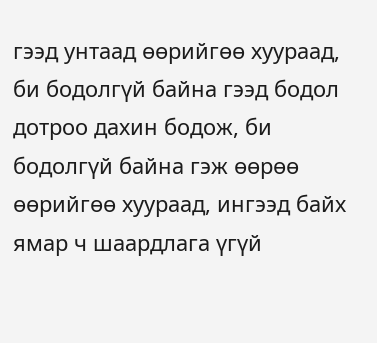гээд унтаад өөрийгөө хуураад, би бодолгүй байна гээд бодол дотроо дахин бодож, би бодолгүй байна гэж өөрөө өөрийгөө хуураад, ингээд байх ямар ч шаардлага үгүй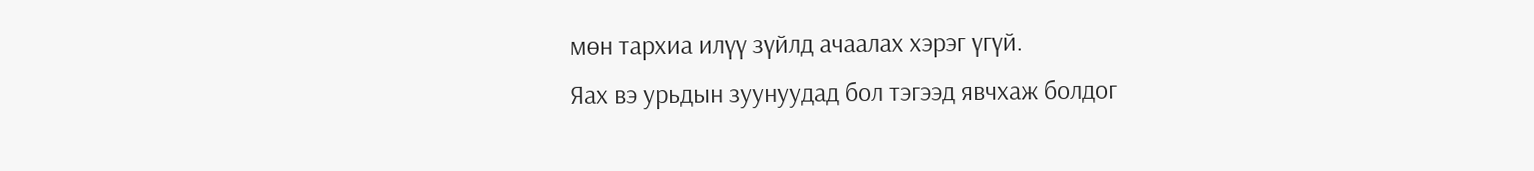мөн тархиа илүү зүйлд ачаалах хэрэг үгүй.
Яах вэ урьдын зуунуудад бол тэгээд явчхаж болдог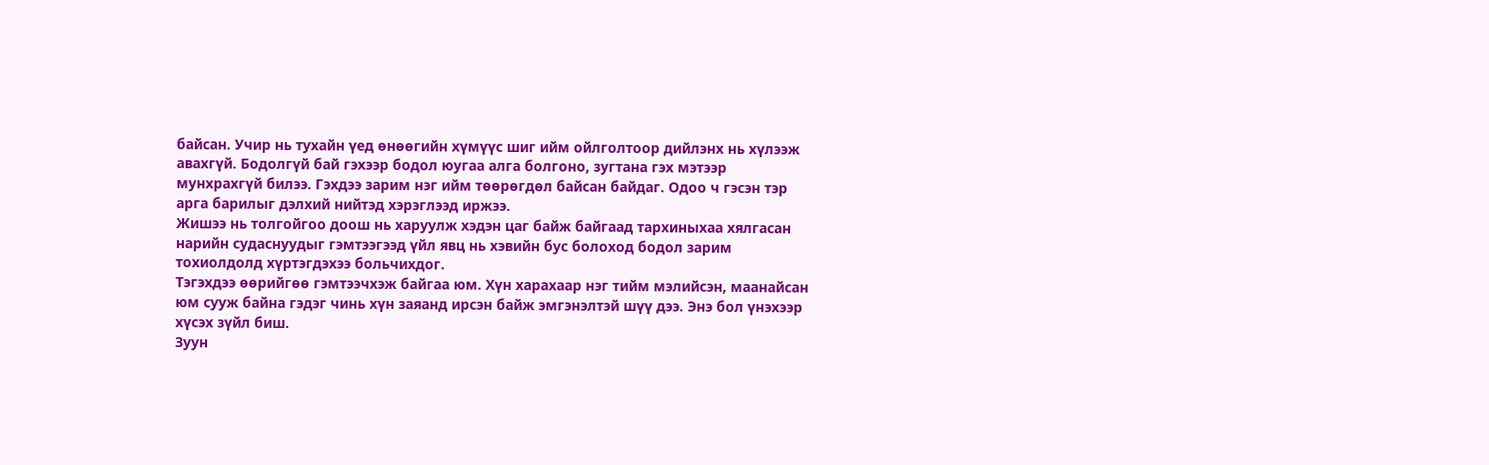байсан. Учир нь тухайн үед өнөөгийн хүмүүс шиг ийм ойлголтоор дийлэнх нь хүлээж авахгүй. Бодолгүй бай гэхээр бодол юугаа алга болгоно, зугтана гэх мэтээр мунхрахгүй билээ. Гэхдээ зарим нэг ийм төөрөгдөл байсан байдаг. Одоо ч гэсэн тэр арга барилыг дэлхий нийтэд хэрэглээд иржээ.
Жишээ нь толгойгоо доош нь харуулж хэдэн цаг байж байгаад тархиныхаа хялгасан нарийн судаснуудыг гэмтээгээд үйл явц нь хэвийн бус болоход бодол зарим тохиолдолд хүртэгдэхээ больчихдог.
Тэгэхдээ өөрийгөө гэмтээчхэж байгаа юм. Хүн харахаар нэг тийм мэлийсэн, маанайсан юм сууж байна гэдэг чинь хүн заяанд ирсэн байж эмгэнэлтэй шүү дээ. Энэ бол үнэхээр хүсэх зүйл биш.
Зуун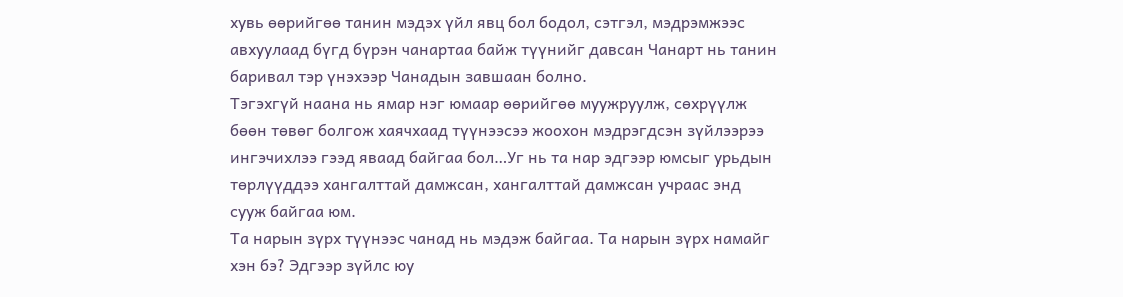хувь өөрийгөө танин мэдэх үйл явц бол бодол, сэтгэл, мэдрэмжээс авхуулаад бүгд бүрэн чанартаа байж түүнийг давсан Чанарт нь танин баривал тэр үнэхээр Чанадын завшаан болно.
Тэгэхгүй наана нь ямар нэг юмаар өөрийгөө муужруулж, сөхрүүлж бөөн төвөг болгож хаячхаад түүнээсээ жоохон мэдрэгдсэн зүйлээрээ ингэчихлээ гээд яваад байгаа бол…Уг нь та нар эдгээр юмсыг урьдын төрлүүддээ хангалттай дамжсан, хангалттай дамжсан учраас энд сууж байгаа юм.
Та нарын зүрх түүнээс чанад нь мэдэж байгаа. Та нарын зүрх намайг хэн бэ? Эдгээр зүйлс юу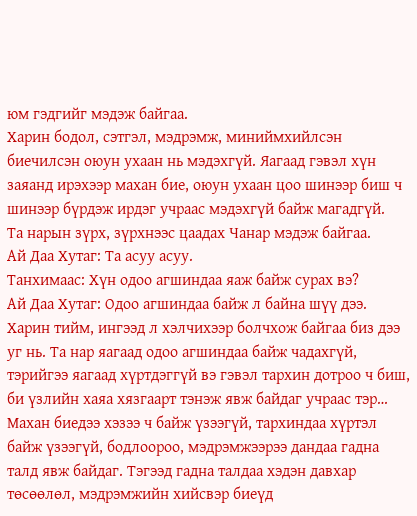юм гэдгийг мэдэж байгаа.
Харин бодол, сэтгэл, мэдрэмж, миниймхийлсэн биечилсэн оюун ухаан нь мэдэхгүй. Яагаад гэвэл хүн заяанд ирэхээр махан бие, оюун ухаан цоо шинээр биш ч шинээр бүрдэж ирдэг учраас мэдэхгүй байж магадгүй.
Та нарын зүрх, зүрхнээс цаадах Чанар мэдэж байгаа.
Ай Даа Хутаг: Та асуу асуу.
Танхимаас: Хүн одоо агшиндаа яаж байж сурах вэ?
Ай Даа Хутаг: Одоо агшиндаа байж л байна шүү дээ. Харин тийм, ингээд л хэлчихээр болчхож байгаа биз дээ уг нь. Та нар яагаад одоо агшиндаа байж чадахгүй, тэрийгээ яагаад хүртдэггүй вэ гэвэл тархин дотроо ч биш, би үзлийн хаяа хязгаарт тэнэж явж байдаг учраас тэр…
Махан биедээ хэзээ ч байж үзээгүй, тархиндаа хүртэл байж үзээгүй, бодлоороо, мэдрэмжээрээ дандаа гадна талд явж байдаг. Тэгээд гадна талдаа хэдэн давхар төсөөлөл, мэдрэмжийн хийсвэр биеүд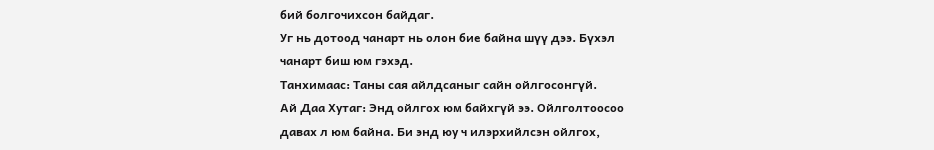бий болгочихсон байдаг.
Уг нь дотоод чанарт нь олон бие байна шүү дээ. Бүхэл чанарт биш юм гэхэд.
Танхимаас: Таны сая айлдсаныг сайн ойлгосонгүй.
Ай Даа Хутаг: Энд ойлгох юм байхгүй ээ. Ойлголтоосоо давах л юм байна. Би энд юу ч илэрхийлсэн ойлгох,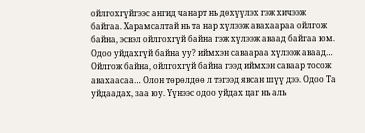ойлгохгүйгээс ангид чанарт нь дөхүүлэх гэж хичээж байгаа. Харамсалтай нь та нар хүлээж авахаараа ойлгож байна, эсвэл ойлгохгүй байна гэж хүлээж аваад байгаа юм. Одоо уйдахгүй байна уу? иймхэн саваараа хүлээж аваад… Ойлгож байна, ойлгохгүй байна гээд иймхэн саваар тосож авахаасаа… Олон төрөлдөө л тэгээд явсан шүү дээ. Одоо Та уйдаадах, заа юу. Үүнээс одоо уйдах цаг нь аль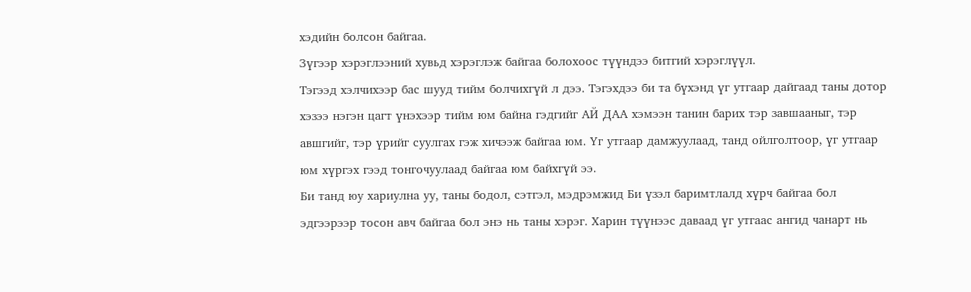хэдийн болсон байгаа.
Зүгээр хэрэглээний хувьд хэрэглэж байгаа болохоос түүндээ битгий хэрэглүүл.
Тэгээд хэлчихээр бас шууд тийм болчихгүй л дээ. Тэгэхдээ би та бүхэнд үг утгаар дайгаад таны дотор хэзээ нэгэн цагт үнэхээр тийм юм байна гэдгийг АЙ ДАА хэмээн танин барих тэр завшааныг, тэр авшгийг, тэр үрийг суулгах гэж хичээж байгаа юм. Үг утгаар дамжуулаад, танд ойлголтоор, үг утгаар юм хүргэх гээд тонгочуулаад байгаа юм байхгүй ээ.
Би танд юу хариулна уу, таны бодол, сэтгэл, мэдрэмжид Би үзэл баримтлалд хүрч байгаа бол эдгээрээр тосон авч байгаа бол энэ нь таны хэрэг. Харин түүнээс даваад үг утгаас ангид чанарт нь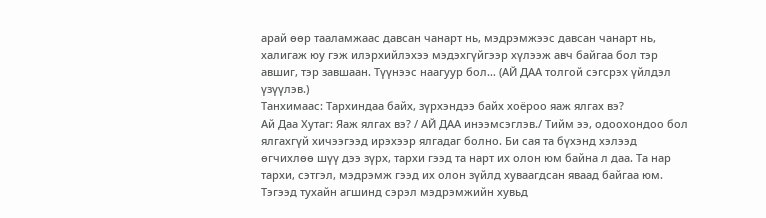арай өөр тааламжаас давсан чанарт нь, мэдрэмжээс давсан чанарт нь, халигаж юу гэж илэрхийлэхээ мэдэхгүйгээр хүлээж авч байгаа бол тэр авшиг, тэр завшаан. Түүнээс наагуур бол… (АЙ ДАА толгой сэгсрэх үйлдэл үзүүлэв.)
Танхимаас: Тархиндаа байх, зүрхэндээ байх хоёроо яаж ялгах вэ?
Ай Даа Хутаг: Яаж ялгах вэ? / АЙ ДАА инээмсэглэв./ Тийм ээ, одоохондоо бол ялгахгүй хичээгээд ирэхээр ялгадаг болно. Би сая та бүхэнд хэлээд өгчихлөө шүү дээ зүрх, тархи гээд та нарт их олон юм байна л даа. Та нар тархи, сэтгэл, мэдрэмж гээд их олон зүйлд хуваагдсан яваад байгаа юм. Тэгээд тухайн агшинд сэрэл мэдрэмжийн хувьд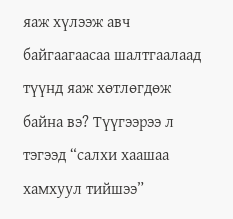яаж хүлээж авч байгаагаасаа шалтгаалаад түүнд яаж хөтлөгдөж байна вэ? Түүгээрээ л тэгээд “салхи хаашаа хамхуул тийшээ”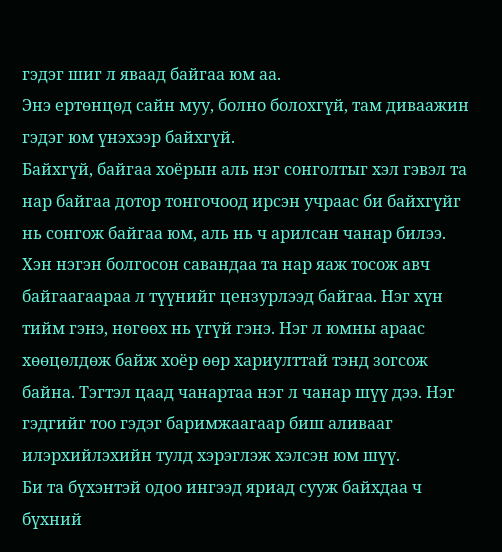гэдэг шиг л яваад байгаа юм аа.
Энэ ертөнцөд сайн муу, болно болохгүй, там диваажин гэдэг юм үнэхээр байхгүй.
Байхгүй, байгаа хоёрын аль нэг сонголтыг хэл гэвэл та нар байгаа дотор тонгочоод ирсэн учраас би байхгүйг нь сонгож байгаа юм, аль нь ч арилсан чанар билээ.
Хэн нэгэн болгосон савандаа та нар яаж тосож авч байгаагаараа л түүнийг цензурлээд байгаа. Нэг хүн тийм гэнэ, нөгөөх нь үгүй гэнэ. Нэг л юмны араас хөөцөлдөж байж хоёр өөр хариулттай тэнд зогсож байна. Тэгтэл цаад чанартаа нэг л чанар шүү дээ. Нэг гэдгийг тоо гэдэг баримжаагаар биш аливааг илэрхийлэхийн тулд хэрэглэж хэлсэн юм шүү.
Би та бүхэнтэй одоо ингээд яриад сууж байхдаа ч бүхний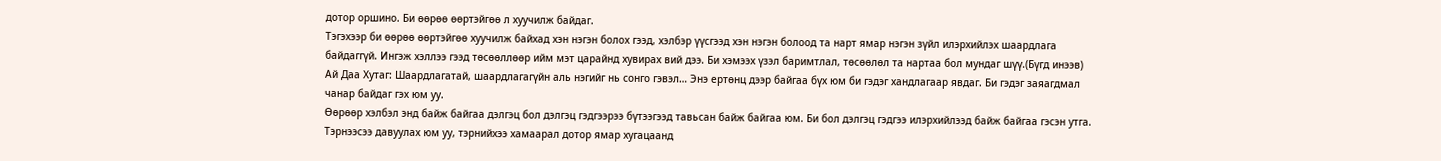дотор оршино. Би өөрөө өөртэйгөө л хуучилж байдаг.
Тэгэхээр би өөрөө өөртэйгөө хуучилж байхад хэн нэгэн болох гээд, хэлбэр үүсгээд хэн нэгэн болоод та нарт ямар нэгэн зүйл илэрхийлэх шаардлага байдаггүй. Ингэж хэллээ гээд төсөөллөөр ийм мэт царайнд хувирах вий дээ. Би хэмээх үзэл баримтлал, төсөөлөл та нартаа бол мундаг шүү.(Бүгд инээв)
Ай Даа Хутаг: Шаардлагатай, шаардлагагүйн аль нэгийг нь сонго гэвэл… Энэ ертөнц дээр байгаа бүх юм би гэдэг хандлагаар явдаг. Би гэдэг заяагдмал чанар байдаг гэх юм уу.
Өөрөөр хэлбэл энд байж байгаа дэлгэц бол дэлгэц гэдгээрээ бүтээгээд тавьсан байж байгаа юм. Би бол дэлгэц гэдгээ илэрхийлээд байж байгаа гэсэн утга. Тэрнээсээ давуулах юм уу, тэрнийхээ хамаарал дотор ямар хугацаанд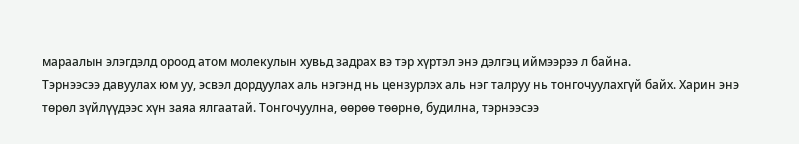мараалын элэгдэлд ороод атом молекулын хувьд задрах вэ тэр хүртэл энэ дэлгэц иймээрээ л байна.
Тэрнээсээ давуулах юм уу, эсвэл дордуулах аль нэгэнд нь цензурлэх аль нэг талруу нь тонгочуулахгүй байх. Харин энэ төрөл зүйлүүдээс хүн заяа ялгаатай. Тонгочуулна, өөрөө төөрнө, будилна, тэрнээсээ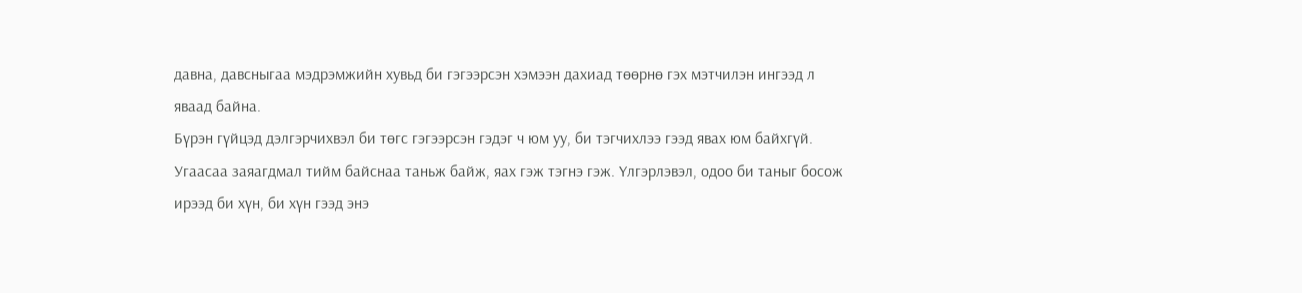давна, давсныгаа мэдрэмжийн хувьд би гэгээрсэн хэмээн дахиад төөрнө гэх мэтчилэн ингээд л яваад байна.
Бүрэн гүйцэд дэлгэрчихвэл би төгс гэгээрсэн гэдэг ч юм уу, би тэгчихлээ гээд явах юм байхгүй. Угаасаа заяагдмал тийм байснаа таньж байж, яах гэж тэгнэ гэж. Үлгэрлэвэл, одоо би таныг босож ирээд би хүн, би хүн гээд энэ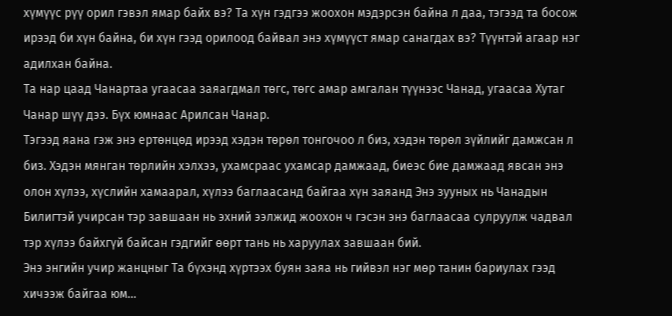хүмүүс рүү орил гэвэл ямар байх вэ? Та хүн гэдгээ жоохон мэдэрсэн байна л даа, тэгээд та босож ирээд би хүн байна, би хүн гээд орилоод байвал энэ хүмүүст ямар санагдах вэ? Түүнтэй агаар нэг адилхан байна.
Та нар цаад Чанартаа угаасаа заяагдмал төгс, төгс амар амгалан түүнээс Чанад, угаасаа Хутаг Чанар шүү дээ. Бүх юмнаас Арилсан Чанар.
Тэгээд яана гэж энэ ертөнцөд ирээд хэдэн төрөл тонгочоо л биз, хэдэн төрөл зүйлийг дамжсан л биз. Хэдэн мянган төрлийн хэлхээ, ухамсраас ухамсар дамжаад, биеэс бие дамжаад явсан энэ олон хүлээ, хүслийн хамаарал, хүлээ баглаасанд байгаа хүн заяанд Энэ зууных нь Чанадын Билигтэй учирсан тэр завшаан нь эхний ээлжид жоохон ч гэсэн энэ баглаасаа сулруулж чадвал тэр хүлээ байхгүй байсан гэдгийг өөрт тань нь харуулах завшаан бий.
Энэ энгийн учир жанцныг Та бүхэнд хүртээх буян заяа нь гийвэл нэг мөр танин бариулах гээд хичээж байгаа юм…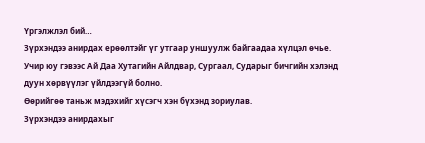Үргэлжлэл бий…
Зүрхэндээ анирдах ерөөлтэйг үг утгаар уншуулж байгаадаа хүлцэл өчье. Учир юу гэвээс Ай Даа Хутагийн Айлдвар, Сургаал, Сударыг бичгийн хэлэнд дуун хөрвүүлэг үйлдээгүй болно.
Өөрийгөө таньж мэдэхийг хүсэгч хэн бүхэнд зориулав.
Зүрхэндээ анирдахыг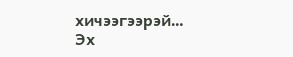хичээгээрэй…
Эх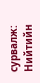сурвалж: Нийтийн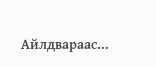Айлдвараас…